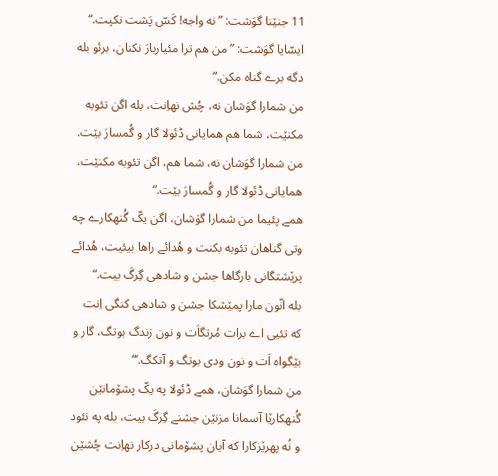11 جنێنا گوَشت: ”نه واجه! کَسّ پَشت نکپت.“ ایسّایا گوَشت: ”من هم ترا مئیاربارَ نکنان، برئو بله دگه برے گناه مکن.“
من شمارا گوَشان نه، چُش نهاِنت، بله اگن تئوبه مکنێت، شما هم همایانی ڈئولا گار و گُمسارَ بێت.
من شمارا گوَشان نه، شما هم، اگن تئوبه مکنێت، همایانی ڈئولا گار و گُمسارَ بێت.“
همے پئیما من شمارا گوَشان، اگن یکّ گُنهکارے چه وتی گناهان تئوبه بکنت و هُدائے راها بیئیت، هُدائے پرێشتگانی بارگاها جشن و شادهی گِرگَ بیت.“
بله انّون مارا پمێشکا جشن و شادهی کنگی اِنت که تئیی اے برات مُرتگاَت و نون زندگ بوتگ، گار و بێگواه اَت و نون ودی بوتگ و آتکگ.‘“
من شمارا گوَشان، همے ڈئولا په یکّ پشۆمانێن گُنهکارێا آسمانا مزنێن جشنے گِرگَ بیت، بله په نئود و نُه پهرێزکارا که آیان پشۆمانی درکار نهاِنت چُشێن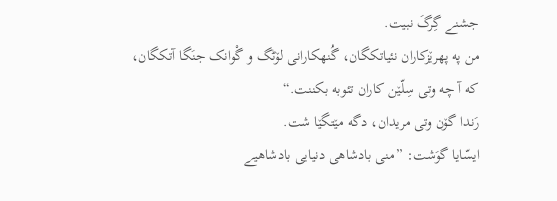جشنے گِرگَ نبیت.
من په پهرێزکاران نئیاتکگان، گُنهکارانی لۆٹگ و گْوانک جنَگا آتکگان، که آ چه وتی سِلّێن کاران تئوبه بکننت.“
رَندا گۆن وتی مریدان، دگه مێتگێا شت.
ایسّایا گوَشت: ”منی بادشاهی دنیایی بادشاهیے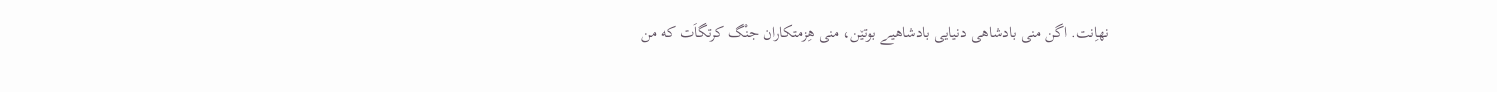نهاِنت. اگن منی بادشاهی دنیایی بادشاهیے بوتێن، منی هِزمتکاران جنْگ کرتگاَت که من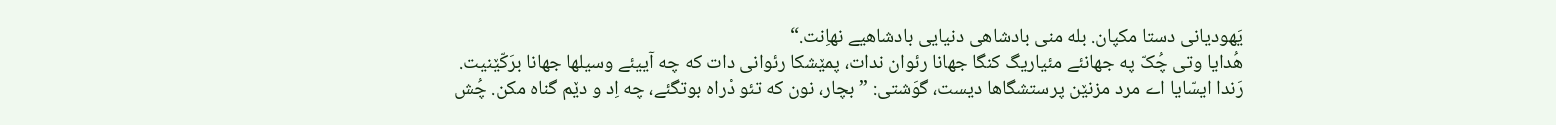یَهودیانی دستا مکپان. بله منی بادشاهی دنیایی بادشاهیے نهاِنت.“
هُدایا وتی چُکّ په جهانئے مئیاریگ کنگا جهانا رئوان ندات، پمێشکا رئوانی دات که چه آییئے وسیلها جهانا برَکّێنیت.
رَندا ایسّایا اے مرد مزنێن پرستشگاها دیست، گوَشتی: ”بچار، نون که تئو دْراه بوتگئے، چه اِد و دێم گناه مکن. چُش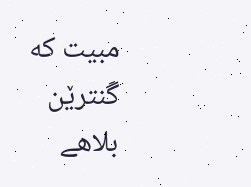مبیت که گَنترێن بلاهے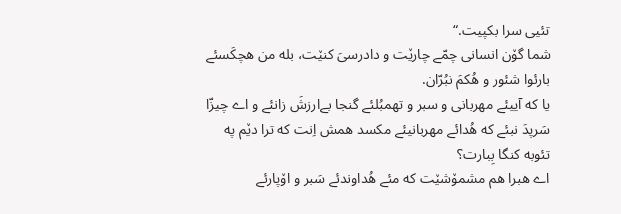تئیی سرا بکپیت.“
شما گۆن انسانی چمّے چارێت و دادرسیَ کنێت، بله من هچکَسئے بارئوا شئور و هُکمَ نبُرّان.
یا که آییئے مهربانی و سبر و تهمبُلئے گنجا بےارزشَ زانئے و اے چیزّا سَرپدَ نبئے که هُدائے مهربانیئے مکسد همش اِنت که ترا دێم په تئوبه کنگا بِبارت؟
اے هبرا هم مشمۆشێت که مئے هُداوندئے سَبر و اۆپارئے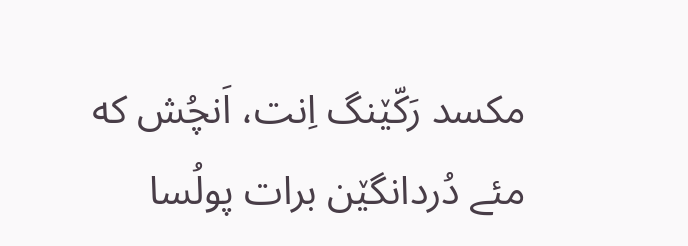مکسد رَکّێنگ اِنت، اَنچُش که مئے دُردانگێن برات پولُسا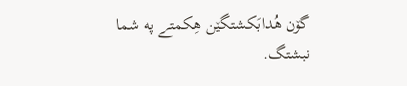گۆن هُدابَکشتگێن هِکمتے په شما نبشتگ.